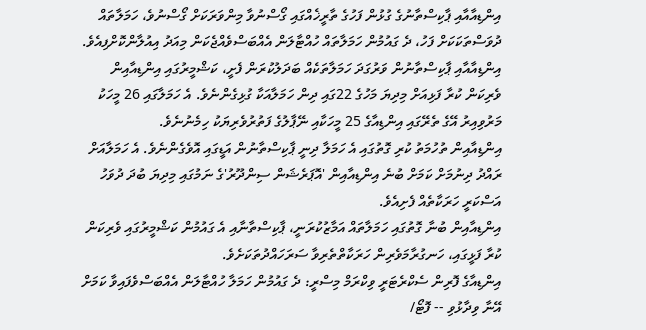އިންޑިއާއާއި ޕާކިސްތާނުގެ ގުޅުން ފަހުގެ ތާރީޚެއްގައި ގޯސްނުވާ މިންވަރަކަށް ގޯސްނުވެ، ހަމަލާތައް ދުވަސްތަކަކަށް ފަހު، ދެ ގައުމުން ހަމަލާތައް ހުއްޓާލަން އެއްބަސްވެއްޖެކަން މިއަދު އިއުލާންކޮށްފިއެވެ.
އިންޑިއާއާއި ޕާކިސްތާނުން ވަރުގަދަ ހަމަލާތަކެއް ބަދަލުކުރަން ފެށީ، ކަޝްމީރުގައި އިންޑިއާއިން ވެރިކަން ކުރާ ފަޅިއަށް މިދިޔަ މަހުގެ 22ގައި ދިން ހަމަލާއަކާ ގުޅިގެންނެވެ. އެ ހަމަލާގައި 26 މީހަކު މަރުވިއިރު އޭގެ ތެރޭގައި އިންޑިއާގެ 25 މީހަކާއި ނޭޕާލުގެ ފަތުރުވެރިޔަކު ހިމެނުނެވެ.
އިންޑިއާއިން ތުހުމަތު ކުރި ގޮތުގައި އެ ހަމަލާ ދިނީ ޕާކިސްތާނުން އަޑީގައި އޮވެގެންނެވެ. އެ ހަމަލާއަށް ރައްދު ދިނުމަށް ކަމަށް ބުނެ އިންޑިއާއިން 'އޮޕަރެޝަން ސިންދޫރު'ގެ ނަމުގައި މިދިޔަ ބުދަ ދުވަހު އަސްކަރީ ހަރަކާތެއް ފެށިއެވެ.
އިންޑިއާއިން ބުނާ ގޮތުގައި ހަމަލާތައް އަމާޒުކުރަނީ، ޕާކިސްތާނާއި އެ ގައުމުން ކަޝްމީރުގައި ވެރިކަން ކުރާ ފަޅީގައި، ހަނގުރާމަވެރިން ހަރަކާތްތެރިވާ ސަރަހައްދުތަކަށެވެ.
އިންޑިއާގެ ފޮރިން ސެކްރެޓަރީ ވިކްރަމް މިސްރީ: ދެ ގައުމުން ހަމަލާ ހުއްޓާލަން އެއްބަސްވެފައިވާ ކަމަށް އޭނާ ވިދާޅުވި -- ފޮޓޯ/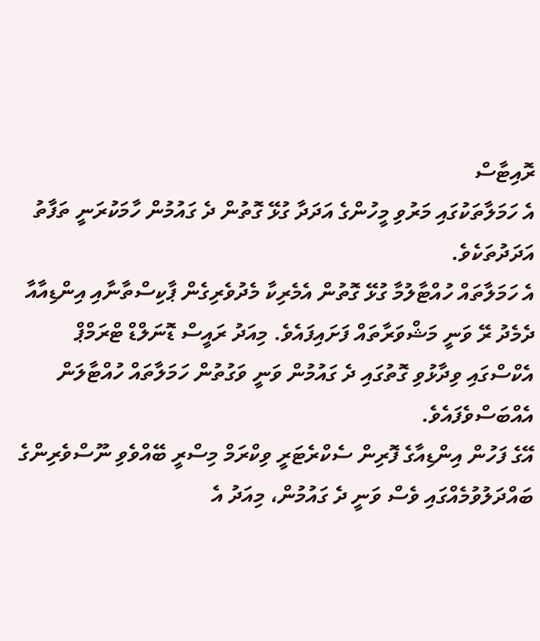ރޮއިޓާސް
އެ ހަމަލާތަކުގައި މަރުވި މީހުންގެ އަދަދާ ގުޅޭ ގޮތުން ދެ ގައުމުން ހާމަކުރަނީ ތަފާތު އަދަދުތަކެވެ.
އެ ހަމަލާތައް ހުއްޓާލުމާ ގުޅޭ ގޮތުން އެމެރިކާ މެދުވެރިގެން ޕާކިސްތާނާއި އިންޑިއާއާ ދެމެދު ރޭ ވަނީ މަޝްވަރާތައް ފަށައިފައެވެ. މިއަދު ރައީސް ޑޮނަލްޑް ޓްރަމްޕް އެކްސްގައި ވިދާޅުވި ގޮތުގައި ދެ ގައުމުން ވަނީ ވަގުތުން ހަމަލާތައް ހުއްޓާލަން އެއްބަސްވެފައެވެ.
އޭގެ ފަހުން އިންޑިއާގެ ފޮރިން ސެކްރެޓަރީ ވިކްރަމް މިސްރީ ބޭއްވެވި ނޫސްވެރިންގެ ބައްދަލުވުމެއްގައި ވެސް ވަނީ ދެ ގައުމުން، މިއަދު އެ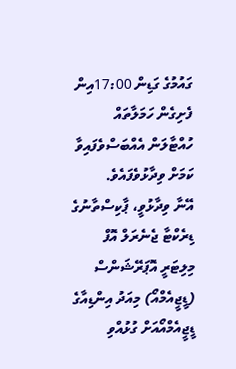ގައުމުގެ ގަޑިން 17:00އިން ފެށިގެން ހަމަލާތައް ހުއްޓާލަން އެއްބަސްވެފައިވާ ކަމަށް ވިދާޅުވެފައެވެ.
އޭނާ ވިދާޅުވީ، ޕާކިސްތާނުގެ ޑިރެކްޓާ ޖެނެރަލް އޮފް މިލިޓަރީ އޮޕަރޭޝަންސް (ޑީޖީއެމްއޯ) މިއަދު އިންޑިއާގެ ޑީޖީއެމްއޯއަށް ގުޅުއްވި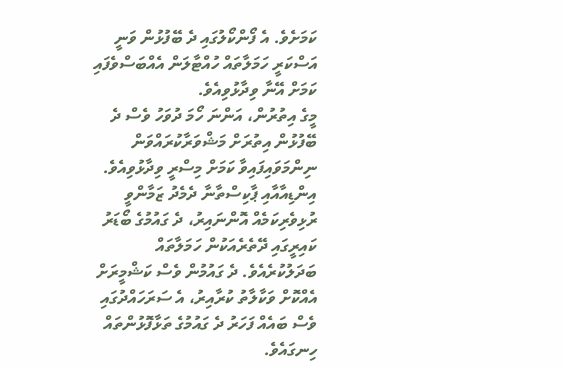ކަމަށެވެ. އެ ފޯންކޯލުގައި ދެ ބޭފުޅުން ވަނީ އަސްކަރީ ހަމަލާތައް ހުއްޓާލަން އެއްބަސްވެފައި ކަމަށް އޭނާ ވިދާޅުވިއެވެ.
މީގެ އިތުރުން، އަންނަ ހޯމަ ދުވަހު ވެސް ދެ ބޭފުޅުން އިތުރަށް މަޝްވަރާކުރައްވަން ނިންމަވައިފައިވާ ކަމަށް މިސްރީ ވިދާޅުވިއެވެ.
އިންޑިއާއާއި ޕާކިސްތާނާ ދެމެދު ޒަމާންވީ ރުޅިވެރިކަމެއް އޮންނައިރު، ދެ ގައުމުގެ ބޯޑަރު ކައިރީގައި ދޭތެރެއަކުން ހަމަލާތައް ބަދަލުކުރެއެވެ. ދެ ގައުމުން ވެސް ކަޝްމީރަށް އެއްކޮށް ވަކާލާތު ކުރާއިރު، އެ ސަރަހައްދުގައި ވެސް ބައެއް ފަހަރު ދެ ގައުމުގެ ތަޅާފޮޅުންތައް ހިނގައެވެ.